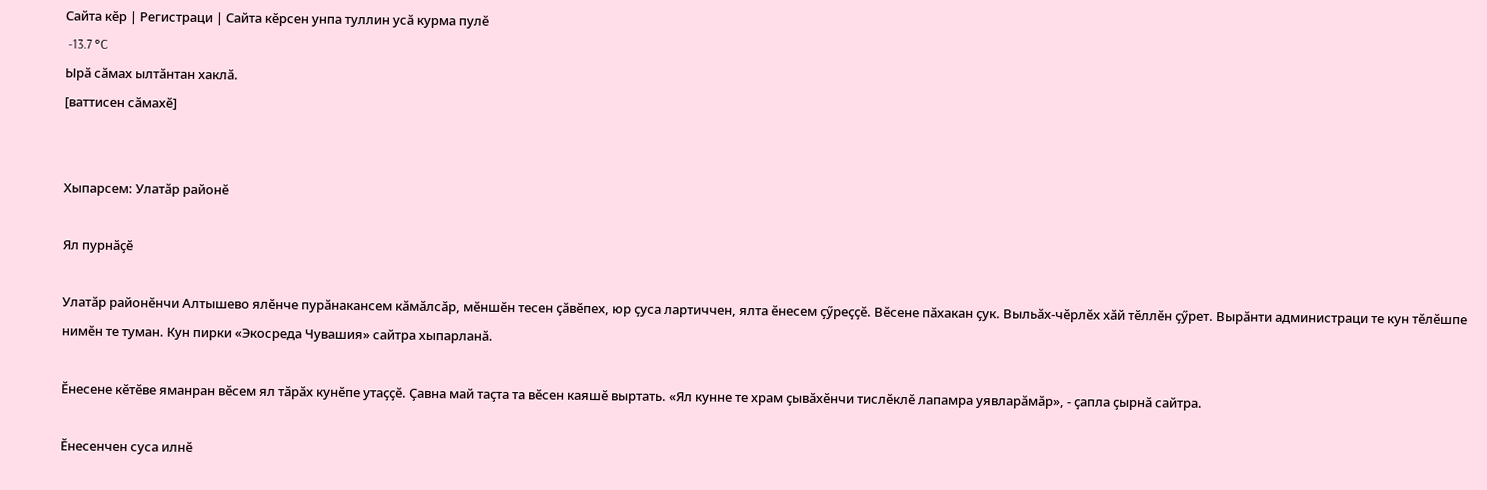Сайта кӗр | Регистраци | Сайта кӗрсен унпа туллин усӑ курма пулӗ
 -13.7 °C
Ырӑ сӑмах ылтӑнтан хаклӑ.
[ваттисен сӑмахӗ]


Хыпарсем: Улатӑр районӗ

Ял пурнӑҫӗ

Улатӑр районӗнчи Алтышево ялӗнче пурӑнакансем кӑмӑлсӑр, мӗншӗн тесен ҫӑвӗпех, юр ҫуса лартиччен, ялта ӗнесем ҫӳреҫҫӗ. Вӗсене пӑхакан ҫук. Выльӑх-чӗрлӗх хӑй тӗллӗн ҫӳрет. Вырӑнти администраци те кун тӗлӗшпе нимӗн те туман. Кун пирки «Экосреда Чувашия» сайтра хыпарланӑ.

Ӗнесене кӗтӗве яманран вӗсем ял тӑрӑх кунӗпе утаҫҫӗ. Ҫавна май таҫта та вӗсен каяшӗ выртать. «Ял кунне те храм ҫывӑхӗнчи тислӗклӗ лапамра уявларӑмӑр», - ҫапла ҫырнӑ сайтра.

Ӗнесенчен суса илнӗ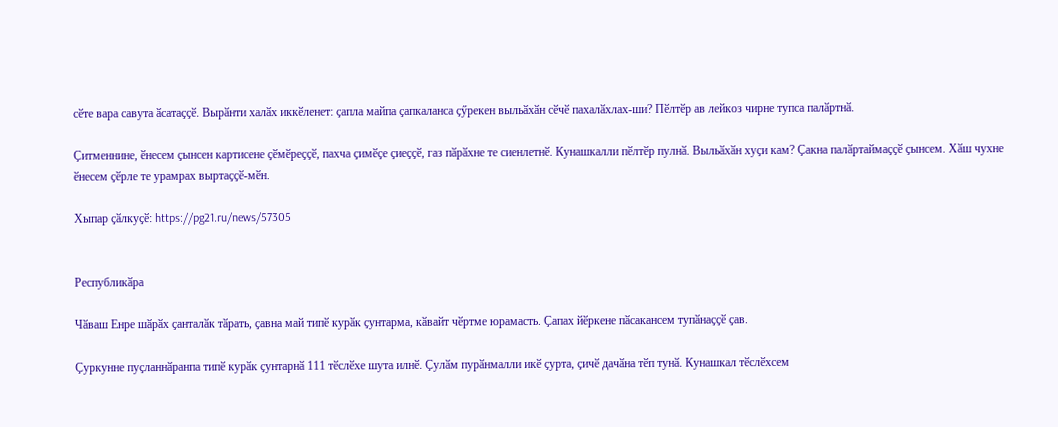сӗте вара савута ӑсатаҫҫӗ. Вырӑнти халӑх иккӗленет: ҫапла майпа ҫапкаланса ҫӳрекен выльӑхӑн сӗчӗ пахалӑхлах-ши? Пӗлтӗр ав лейкоз чирне тупса палӑртнӑ.

Ҫитменнине, ӗнесем ҫынсен картисене ҫӗмӗреҫҫӗ, пахча ҫимӗҫе ҫиеҫҫӗ, газ пӑрӑхне те сиенлетнӗ. Кунашкалли пӗлтӗр пулнӑ. Выльӑхӑн хуҫи кам? Ҫакна палӑртаймаҫҫӗ ҫынсем. Хӑш чухне ӗнесем ҫӗрле те урамрах выртаҫҫӗ-мӗн.

Хыпар ҫӑлкуҫӗ: https://pg21.ru/news/57305


Республикӑра

Чӑваш Енре шӑрӑх ҫанталӑк тӑрать, ҫавна май типӗ курӑк ҫунтарма, кӑвайт чӗртме юрамасть. Ҫапах йӗркене пӑсакансем тупӑнаҫҫӗ ҫав.

Ҫуркунне пуҫланнӑранпа типӗ курӑк ҫунтарнӑ 111 тӗслӗхе шута илнӗ. Ҫулӑм пурӑнмалли икӗ ҫурта, ҫичӗ дачӑна тӗп тунӑ. Кунашкал тӗслӗхсем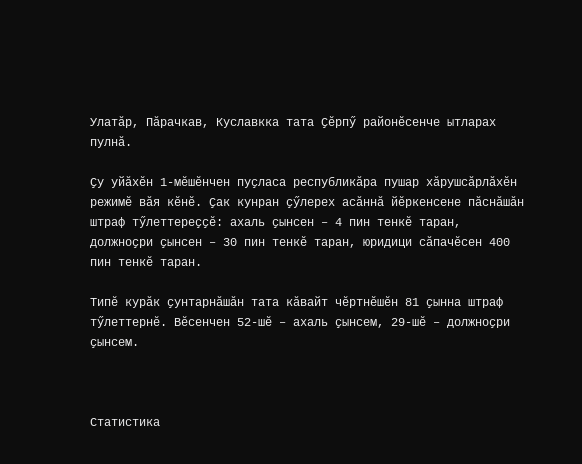Улатӑр, Пӑрачкав, Куславкка тата Ҫӗрпӳ районӗсенче ытларах пулнӑ.

Ҫу уйӑхӗн 1-мӗшӗнчен пуҫласа республикӑра пушар хӑрушсӑрлӑхӗн режимӗ вӑя кӗнӗ. Ҫак кунран ҫӳлерех асӑннӑ йӗркенсене пӑснӑшӑн штраф тӳлеттереҫҫӗ: ахаль ҫынсен – 4 пин тенкӗ таран, должноҫри ҫынсен – 30 пин тенкӗ таран, юридици сӑпачӗсен 400 пин тенкӗ таран.

Типӗ курӑк ҫунтарнӑшӑн тата кӑвайт чӗртнӗшӗн 81 ҫынна штраф тӳлеттернӗ. Вӗсенчен 52-шӗ – ахаль ҫынсем, 29-шӗ – должноҫри ҫынсем.



Статистика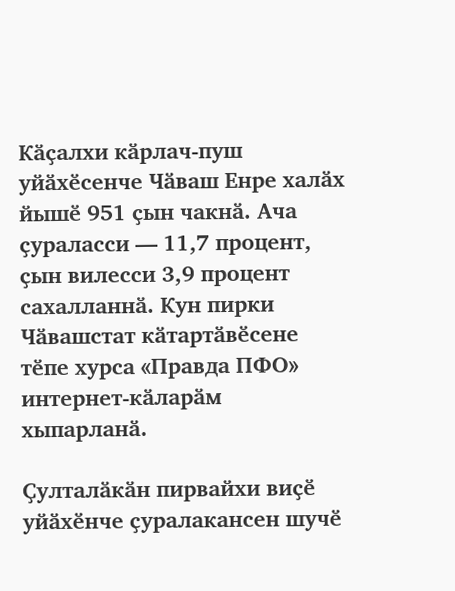Кӑҫалхи кӑрлач-пуш уйӑхӗсенче Чӑваш Енре халӑх йышӗ 951 ҫын чакнӑ. Ача ҫураласси — 11,7 процент, ҫын вилесси 3,9 процент сахалланнӑ. Кун пирки Чӑвашстат кӑтартӑвӗсене тӗпе хурса «Правда ПФО» интернет-кӑларӑм хыпарланӑ.

Ҫулталӑкӑн пирвайхи виҫӗ уйӑхӗнче ҫуралакансен шучӗ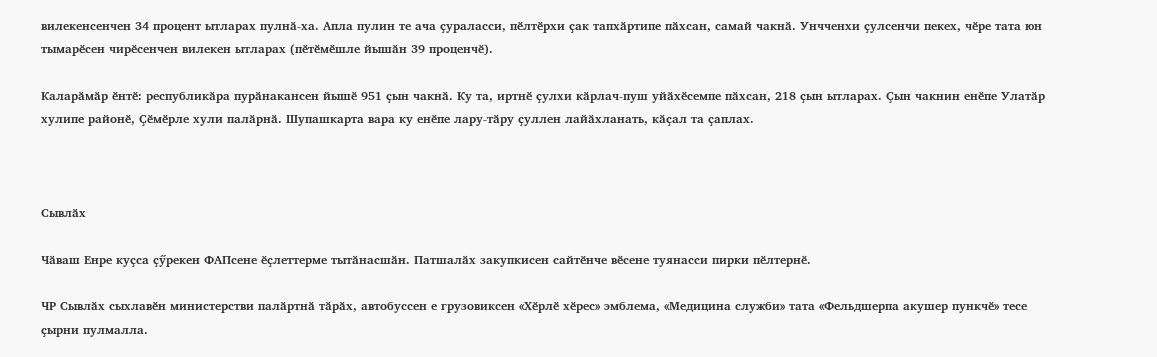вилекенсенчен 34 процент ытларах пулнӑ-ха. Апла пулин те ача ҫураласси, пӗлтӗрхи ҫак тапхӑртипе пӑхсан, самай чакнӑ. Унчченхи ҫулсенчи пекех, чӗре тата юн тымарӗсен чирӗсенчен вилекен ытларах (пӗтӗмӗшле йышӑн 39 проценчӗ).

Каларӑмӑр ӗнтӗ: республикӑра пурӑнакансен йышӗ 951 ҫын чакнӑ. Ку та, иртнӗ ҫулхи кӑрлач-пуш уйӑхӗсемпе пӑхсан, 218 ҫын ытларах. Ҫын чакнин енӗпе Улатӑр хулипе районӗ, Ҫӗмӗрле хули палӑрнӑ. Шупашкарта вара ку енӗпе лару-тӑру ҫуллен лайӑхланать, кӑҫал та ҫаплах.



Сывлӑх

Чӑваш Енре куҫса ҫӳрекен ФАПсене ӗҫлеттерме тытӑнасшӑн. Патшалӑх закупкисен сайтӗнче вӗсене туянасси пирки пӗлтернӗ.

ЧР Сывлӑх сыхлавӗн министерстви палӑртнӑ тӑрӑх, автобуссен е грузовиксен «Хӗрлӗ хӗрес» эмблема, «Медицина служби» тата «Фельдшерпа акушер пункчӗ» тесе ҫырни пулмалла.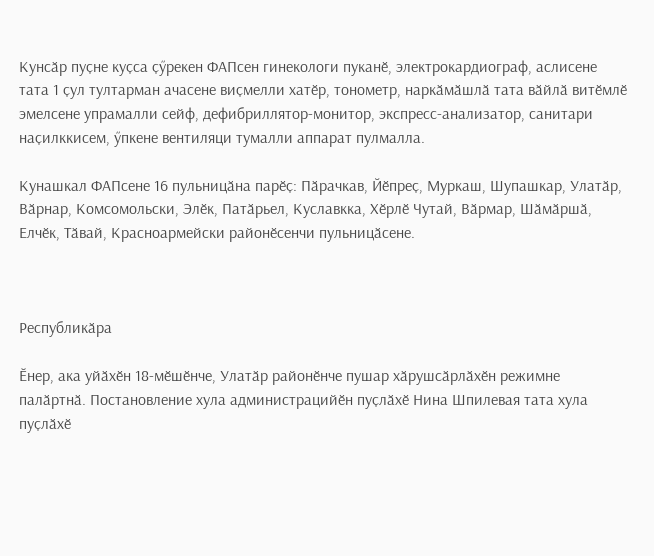Кунсӑр пуҫне куҫса ҫӳрекен ФАПсен гинекологи пуканӗ, электрокардиограф, аслисене тата 1 ҫул тултарман ачасене виҫмелли хатӗр, тонометр, наркӑмӑшлӑ тата вӑйлӑ витӗмлӗ эмелсене упрамалли сейф, дефибриллятор-монитор, экспресс-анализатор, санитари наҫилккисем, ӳпкене вентиляци тумалли аппарат пулмалла.

Кунашкал ФАПсене 16 пульницӑна парӗҫ: Пӑрачкав, Йӗпреҫ, Муркаш, Шупашкар, Улатӑр, Вӑрнар, Комсомольски, Элӗк, Патӑрьел, Куславкка, Хӗрлӗ Чутай, Вӑрмар, Шӑмӑршӑ, Елчӗк, Тӑвай, Красноармейски районӗсенчи пульницӑсене.



Республикӑра

Ӗнер, ака уйӑхӗн 18-мӗшӗнче, Улатӑр районӗнче пушар хӑрушсӑрлӑхӗн режимне палӑртнӑ. Постановление хула администрацийӗн пуҫлӑхӗ Нина Шпилевая тата хула пуҫлӑхӗ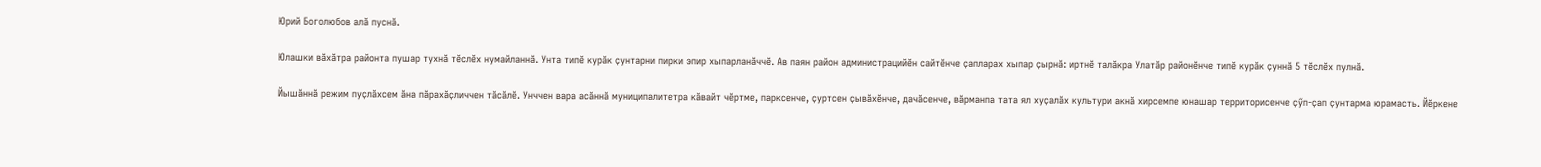Юрий Боголюбов алӑ пуснӑ.

Юлашки вӑхӑтра районта пушар тухнӑ тӗслӗх нумайланнӑ. Унта типӗ курӑк ҫунтарни пирки эпир хыпарланӑччӗ. Ав паян район администрацийӗн сайтӗнче ҫапларах хыпар ҫырнӑ: иртнӗ талӑкра Улатӑр районӗнче типӗ курӑк ҫуннӑ 5 тӗслӗх пулнӑ.

Йышӑннӑ режим пуҫлӑхсем ӑна пӑрахӑҫличчен тӑсӑлӗ. Унччен вара асӑннӑ муниципалитетра кӑвайт чӗртме, парксенче, ҫуртсен ҫывӑхӗнче, дачӑсенче, вӑрманпа тата ял хуҫалӑх культури акнӑ хирсемпе юнашар территорисенче ҫӳп-ҫап ҫунтарма юрамасть. Йӗркене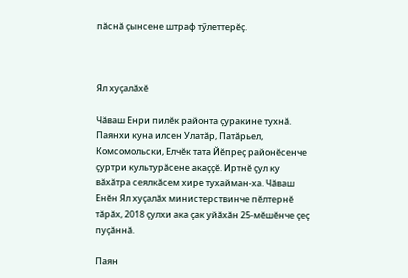пӑснӑ ҫынсене штраф тӳлеттерӗҫ.



Ял хуҫалӑхӗ

Чӑваш Енри пилӗк районта ҫуракине тухнӑ. Паянхи куна илсен Улатӑр, Патӑрьел, Комсомольски, Елчӗк тата Йӗпреҫ районӗсенче ҫуртри культурӑсене акаҫҫӗ. Иртнӗ ҫул ку вӑхӑтра сеялкӑсем хире тухайман-ха. Чӑваш Енӗн Ял хуҫалӑх министерствинче пӗлтернӗ тӑрӑх, 2018 ҫулхи ака ҫак уйӑхӑн 25-мӗшӗнче ҫеҫ пуҫӑннӑ.

Паян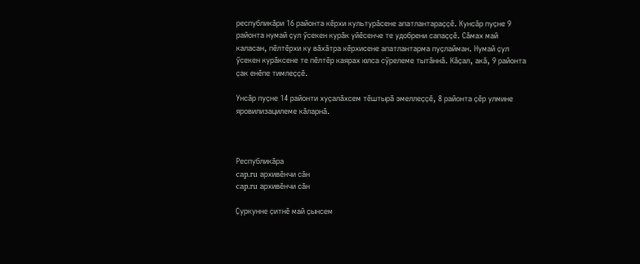республикӑри 16 районта кӗрхи культурӑсене апатлантараҫҫӗ. Кунсӑр пуҫне 9 районта нумай ҫул ӳсекен курӑк уйӗсенче те удобрени сапаҫҫӗ. Сӑмах май каласан, пӗлтӗрхи ку вӑхӑтра кӗрхисене апатлантарма пуҫлайман. Нумай ҫул ӳсекен курӑксене те пӗлтӗр каярах юлса сӳрелеме тытӑннӑ. Кӑҫал, акӑ, 9 районта ҫак енӗпе тимлеҫҫӗ.

Унсӑр пуҫне 14 районти хуҫалӑхсем тӗштырӑ эмеллеҫҫӗ, 8 районта ҫӗр улмине яровилизацилеме кӑларнӑ.



Республикӑра
cap.ru архивӗнчи сӑн
cap.ru архивӗнчи сӑн

Ҫуркунне ҫитнӗ май ҫынсем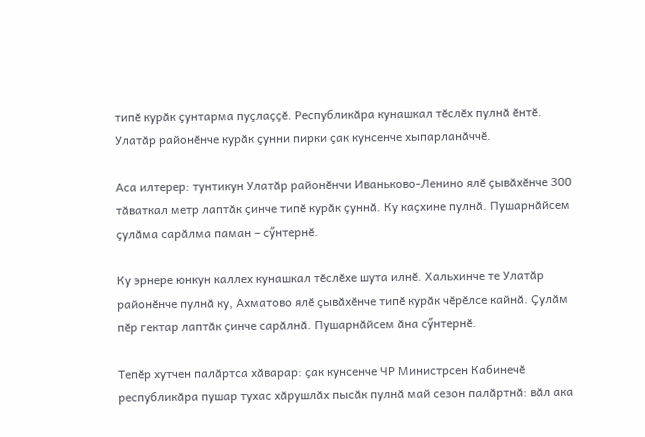типӗ курӑк ҫунтарма пуҫлаҫҫӗ. Республикӑра кунашкал тӗслӗх пулнӑ ӗнтӗ. Улатӑр районӗнче курӑк ҫунни пирки ҫак кунсенче хыпарланӑччӗ.

Аса илтерер: тунтикун Улатӑр районӗнчи Иваньково-Ленино ялӗ ҫывӑхӗнче 300 тӑваткал метр лаптӑк ҫинче типӗ курӑк ҫуннӑ. Ку каҫхине пулнӑ. Пушарнӑйсем ҫулӑма сарӑлма паман – сӳнтернӗ.

Ку эрнере юнкун каллех кунашкал тӗслӗхе шута илнӗ. Хальхинче те Улатӑр районӗнче пулнӑ ку, Ахматово ялӗ ҫывӑхӗнче типӗ курӑк чӗрӗлсе кайнӑ. Ҫулӑм пӗр гектар лаптӑк ҫинче сарӑлнӑ. Пушарнӑйсем ӑна сӳнтернӗ.

Тепӗр хутчен палӑртса хӑварар: ҫак кунсенче ЧР Министрсен Кабинечӗ республикӑра пушар тухас хӑрушлӑх пысӑк пулнӑ май сезон палӑртнӑ: вӑл ака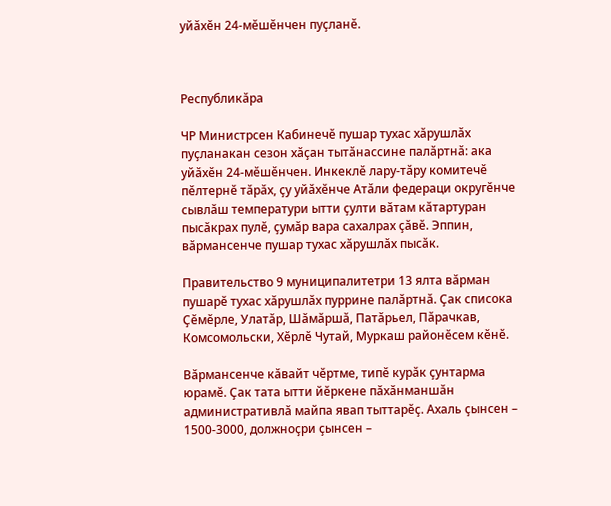уйӑхӗн 24-мӗшӗнчен пуҫланӗ.



Республикӑра

ЧР Министрсен Кабинечӗ пушар тухас хӑрушлӑх пуҫланакан сезон хӑҫан тытӑнассине палӑртнӑ: ака уйӑхӗн 24-мӗшӗнчен. Инкеклӗ лару-тӑру комитечӗ пӗлтернӗ тӑрӑх, ҫу уйӑхӗнче Атӑли федераци округӗнче сывлӑш температури ытти ҫулти вӑтам кӑтартуран пысӑкрах пулӗ, ҫумӑр вара сахалрах ҫӑвӗ. Эппин, вӑрмансенче пушар тухас хӑрушлӑх пысӑк.

Правительство 9 муниципалитетри 13 ялта вӑрман пушарӗ тухас хӑрушлӑх пуррине палӑртнӑ. Ҫак списока Ҫӗмӗрле, Улатӑр, Шӑмӑршӑ, Патӑрьел, Пӑрачкав, Комсомольски, Хӗрлӗ Чутай, Муркаш районӗсем кӗнӗ.

Вӑрмансенче кӑвайт чӗртме, типӗ курӑк ҫунтарма юрамӗ. Ҫак тата ытти йӗркене пӑхӑнманшӑн административлӑ майпа явап тыттарӗҫ. Ахаль ҫынсен – 1500-3000, должноҫри ҫынсен –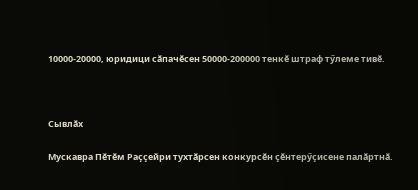10000-20000, юридици сӑпачӗсен 50000-200000 тенкӗ штраф тӳлеме тивӗ.



Сывлӑх

Мускавра Пӗтӗм Раҫҫейри тухтӑрсен конкурсӗн ҫӗнтерӳҫисене палӑртнӑ.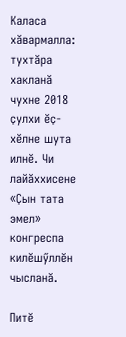Каласа хӑвармалла: тухтӑра хакланӑ чухне 2018 ҫулхи ӗҫ-хӗлне шута илнӗ. Чи лайӑххисене «Ҫын тата эмел» конгреспа килӗшӳллӗн чысланӑ.

Питӗ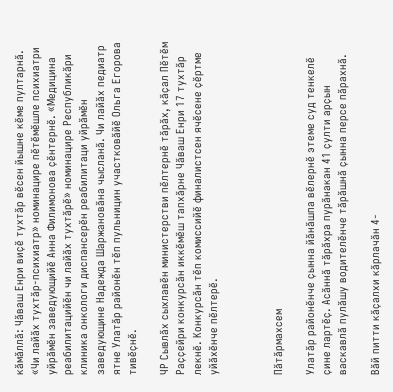кӑмӑллӑ: Чӑваш Енри виҫӗ тухтӑр вӗсен йышне кӗме пултарнӑ. «Чи лайӑх тухтӑр-психиатр» номинацире пӗтӗмӗшле психиатри уйрӑмӗн заведующийӗ Анна Филимонова ҫӗнтернӗ. «Медицина реабилитацийӗн чи лайӑх тухтӑрӗ» номинацире Республикӑри клиника онкологи диспансерӗн реабилитаци уйрӑмӗн заведующине Надежда Шаржановӑна чысланӑ. Чи лайӑх педиатр ятне Улатӑр районӗн тӗп пульницин участковӑйӗ Ольга Егорова тивӗҫнӗ.

ЧР Сывлӑх сыхлавӗн министерстви пӗлтернӗ тӑрӑх, кӑҫал Пӗтӗм Раҫҫейри конкурсӑн иккӗмӗш тапхӑрне Чӑваш Енри 17 тухтӑр лекнӗ. Конкурсӑн тӗп комиссийӗ финалистсен ячӗсене ҫӗртме уйӑхӗнче пӗлтерӗ.



Пӑтӑрмахсем

Улатӑр районӗнче ҫынна йӑнӑшпа вӗлернӗ этеме суд тенкелӗ ҫине лартӗҫ. Асӑннӑ тӑрӑхра пурӑнакан 41 ҫулти арҫын васкавлӑ пулӑшу водителӗнче тӑрӑшнӑ ҫынна персе пӑрахнӑ.

Вӑй питти кӑҫалхи кӑрлачӑн 4-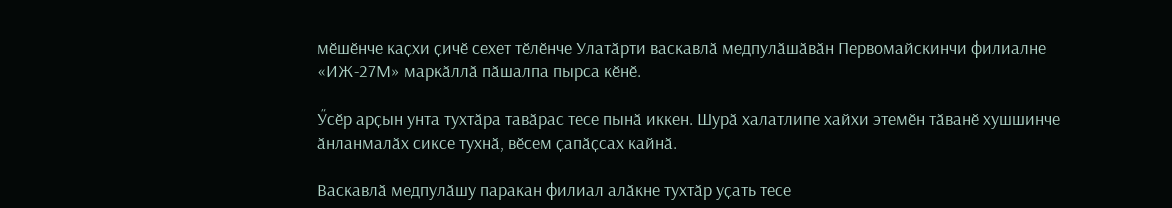мӗшӗнче каҫхи ҫичӗ сехет тӗлӗнче Улатӑрти васкавлӑ медпулӑшӑвӑн Первомайскинчи филиалне «ИЖ-27М» маркӑллӑ пӑшалпа пырса кӗнӗ.

Ӳсӗр арҫын унта тухтӑра тавӑрас тесе пынӑ иккен. Шурӑ халатлипе хайхи этемӗн тӑванӗ хушшинче ӑнланмалӑх сиксе тухнӑ, вӗсем ҫапӑҫсах кайнӑ.

Васкавлӑ медпулӑшу паракан филиал алӑкне тухтӑр уҫать тесе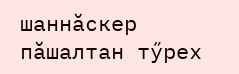шаннӑскер пӑшалтан тӳрех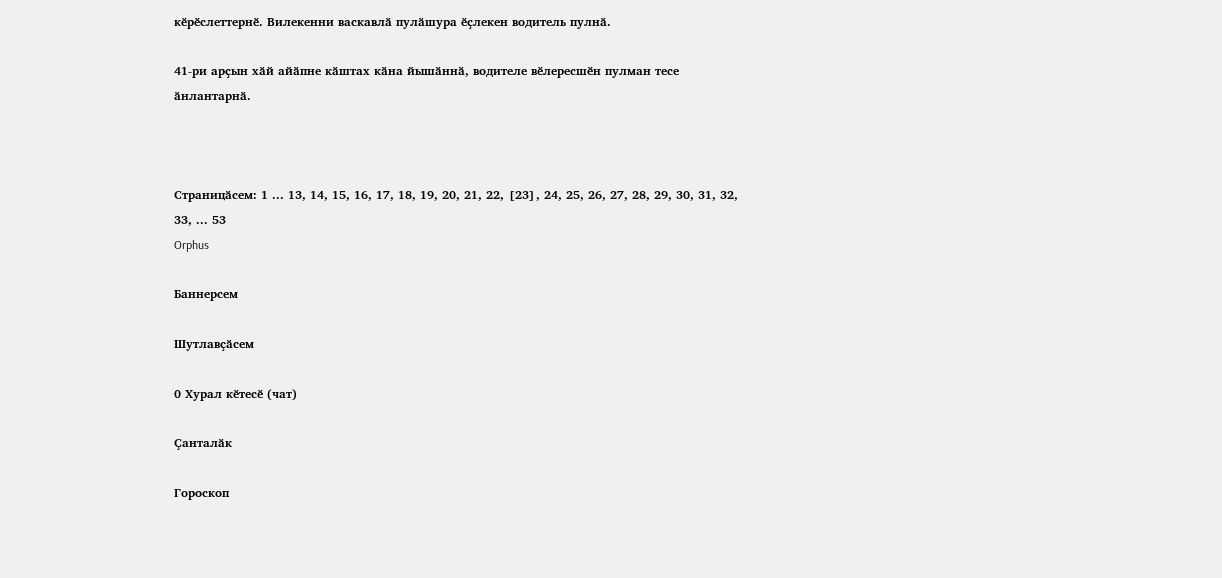кӗрӗслеттернӗ. Вилекенни васкавлӑ пулӑшура ӗҫлекен водитель пулнӑ.

41-ри арҫын хӑй айӑпне кӑштах кӑна йышӑннӑ, водителе вӗлересшӗн пулман тесе ӑнлантарнӑ.



Страницӑсем: 1 ... 13, 14, 15, 16, 17, 18, 19, 20, 21, 22, [23], 24, 25, 26, 27, 28, 29, 30, 31, 32, 33, ... 53
Orphus

Баннерсем

Шутлавҫӑсем

0 Хурал кӗтесӗ (чат)

Ҫанталӑк

Гороскоп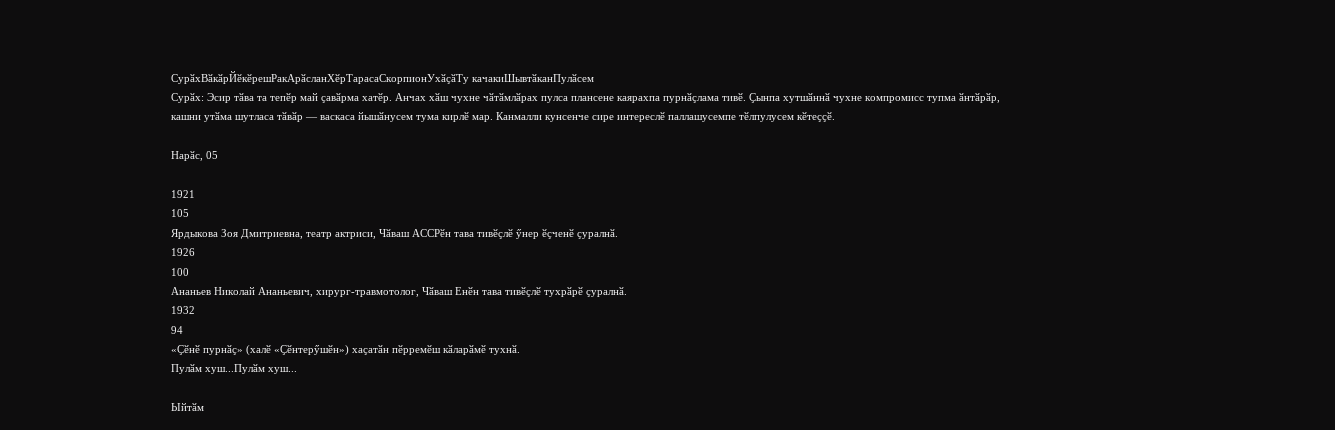СурӑхВӑкӑрЙӗкӗрешРакАрӑсланХӗрТарасаСкорпионУхӑҫӑТу качакиШывтӑканПулӑсем
Сурӑх: Эсир тӑва та тепӗр май ҫавӑрма хатӗр. Анчах хӑш чухне чӑтӑмлӑрах пулса плансене каярахпа пурнӑҫлама тивӗ. Ҫынпа хутшӑннӑ чухне компромисс тупма ӑнтӑрӑр, кашни утӑма шутласа тӑвӑр — васкаса йышӑнусем тума кирлӗ мар. Канмалли кунсенче сире интереслӗ паллашусемпе тӗлпулусем кӗтеҫҫӗ.

Нарӑс, 05

1921
105
Ярдыкова Зоя Дмитриевна, театр актриси, Чӑваш АССРӗн тава тивӗҫлӗ ӳнер ӗҫченӗ ҫуралнӑ.
1926
100
Ананьев Николай Ананьевич, хирург-травмотолог, Чӑваш Енӗн тава тивӗҫлӗ тухрӑрӗ ҫуралнӑ.
1932
94
«Ҫӗнӗ пурнӑҫ» (халӗ «Ҫӗнтерӳшӗн») хаҫатӑн пӗрремӗш кӑларӑмӗ тухнӑ.
Пулӑм хуш...Пулӑм хуш...

Ыйтӑм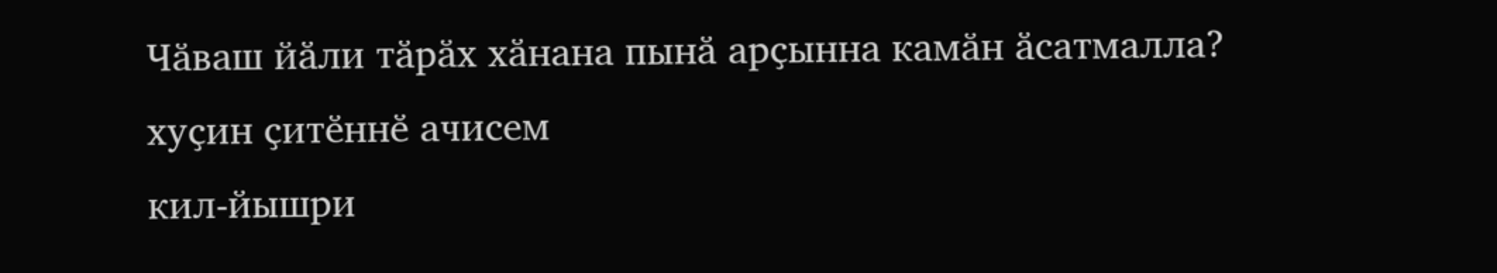Чӑваш йӑли тӑрӑх хӑнана пынӑ арҫынна камӑн ӑсатмалла?
хуҫин ҫитӗннӗ ачисем
кил-йышри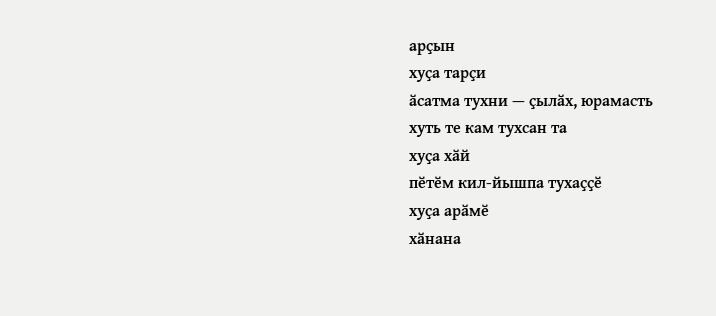арҫын
хуҫа тарҫи
ӑсатма тухни — ҫылӑх, юрамасть
хуть те кам тухсан та
хуҫа хӑй
пӗтӗм кил-йышпа тухаҫҫӗ
хуҫа арӑмӗ
хӑнана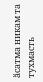ӑсатма никам та тухмасть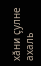хӑни ҫулне ахаль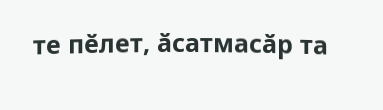те пӗлет, ӑсатмасӑр та